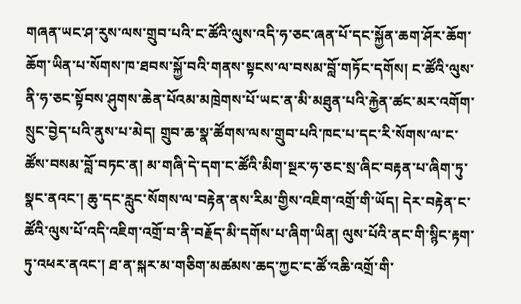གཞན་ཡང་ཤ་རུས་ལས་གྲུབ་པའི་ང་ཚོའི་ལུས་འདི་ཧ་ཅང་ཞན་པོ་དང་སྐྱོན་ཆག་ཤོར་ཆོག་ཆོག་ཡིན་པ་སོགས་ཁ་ཐབས་སྐྱོ་བའི་གནས་སྟངས་ལ་བསམ་བློ་གཏོང་དགོས། ང་ཚོའི་ལུས་ནི་ཧ་ཅང་སྟོབས་ཤུགས་ཆེན་པོའམ་མཁྲེགས་པོ་ཡང་ན་མི་མཐུན་པའི་རྐྱེན་ཚང་མར་འགོག་སྲུང་བྱེད་པའི་ནུས་པ་མེད། གྲུབ་ཆ་སྣ་ཚོགས་ལས་གྲུབ་པའི་ཁང་པ་དང་རི་སོགས་ལ་ང་ཚོས་བསམ་བློ་བཏང་ན། མ་གཞི་དེ་དག་ང་ཚོའི་མིག་སྔར་ཧ་ཅང་སྲ་ཞིང་བརྟན་པ་ཞིག་ཏུ་སྣང་ནའང་། ཆུ་དང་རླུང་སོགས་ལ་བརྟེན་ནས་རིམ་གྱིས་འཇིག་འགྲོ་གི་ཡོད། དེར་བརྟེན་ང་ཚོའི་ལུས་པོ་འདི་འཇིག་འགྲོ་བ་ནི་བརྗོད་མི་དགོས་པ་ཞིག་ཡིན། ལུས་པོའི་ནང་གི་སྙིང་རྟག་ཏུ་འཕར་ནའང་། ཐ་ན་སྐར་མ་གཅིག་མཚམས་ཆད་ཀྱང་ང་ཚོ་འཆི་འགྲོ་གི་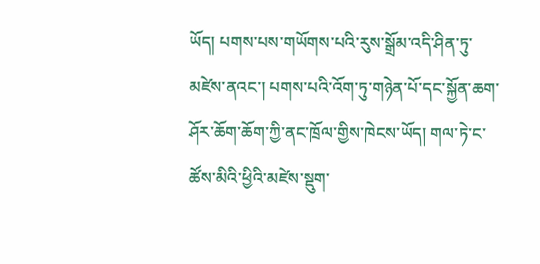ཡོད། པགས་པས་གཡོགས་པའི་རུས་སྒྲོམ་འདི་ཤིན་ཏུ་མཛེས་ནའང་། པགས་པའི་འོག་ཏུ་གཉེན་པོ་དང་སྐྱོན་ཆག་ཤོར་ཆོག་ཆོག་ཀྱི་ནང་ཁྲོལ་གྱིས་ཁེངས་ཡོད། གལ་ཏེ་ང་ཚོས་མིའི་ཕྱིའི་མཛེས་སྡུག་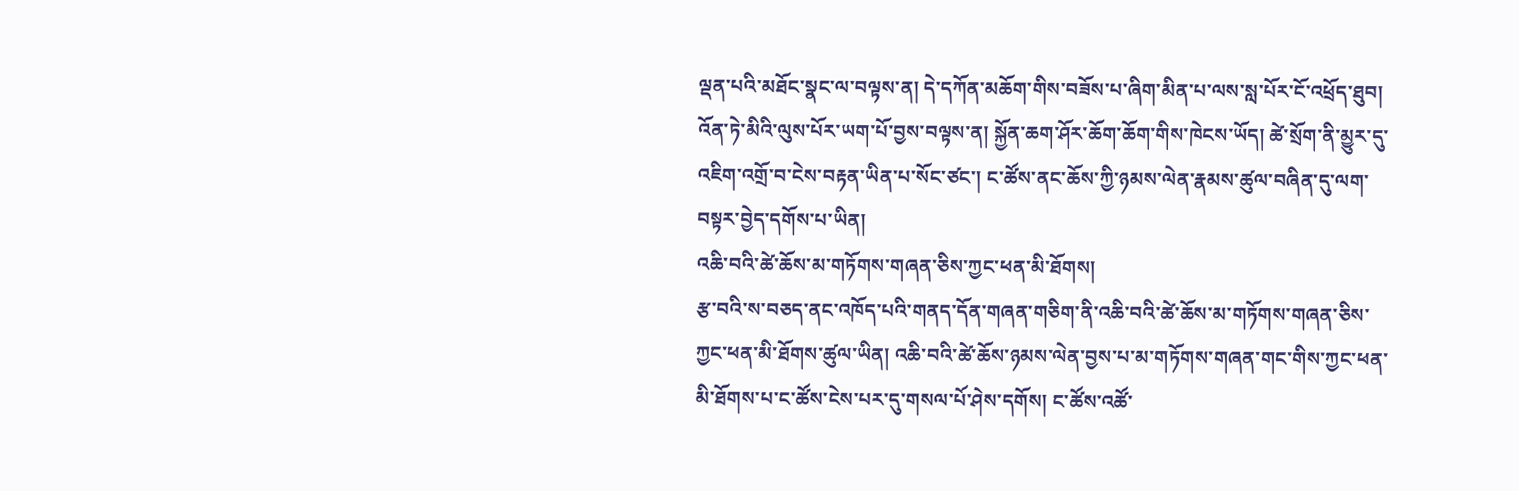ལྡན་པའི་མཐོང་སྣང་ལ་བལྟས་ན། དེ་དཀོན་མཆོག་གིས་བཟོས་པ་ཞིག་མིན་པ་ལས་སླ་པོར་ངོ་འཕྲོད་ཐུབ། འོན་ཏེ་མིའི་ལུས་པོར་ཡག་པོ་བྱས་བལྟས་ན། སྐྱོན་ཆག་ཤོར་ཆོག་ཆོག་གིས་ཁེངས་ཡོད། ཚེ་སྲོག་ནི་མྱུར་དུ་འཇིག་འགྲོ་བ་ངེས་བརྟན་ཡིན་པ་སོང་ཙང་། ང་ཚོས་ནང་ཆོས་ཀྱི་ཉམས་ལེན་རྣམས་ཚུལ་བཞིན་དུ་ལག་བསྟར་བྱེད་དགོས་པ་ཡིན།
འཆི་བའི་ཚེ་ཆོས་མ་གཏོགས་གཞན་ཅིས་ཀྱང་ཕན་མི་ཐོགས།
རྩ་བའི་ས་བཅད་ནང་འཁོད་པའི་གནད་དོན་གཞན་གཅིག་ནི་འཆི་བའི་ཚེ་ཆོས་མ་གཏོགས་གཞན་ཅིས་ཀྱང་ཕན་མི་ཐོགས་ཚུལ་ཡིན། འཆི་བའི་ཚེ་ཆོས་ཉམས་ལེན་བྱས་པ་མ་གཏོགས་གཞན་གང་གིས་ཀྱང་ཕན་མི་ཐོགས་པ་ང་ཚོས་ངེས་པར་དུ་གསལ་པོ་ཤེས་དགོས། ང་ཚོས་འཚོ་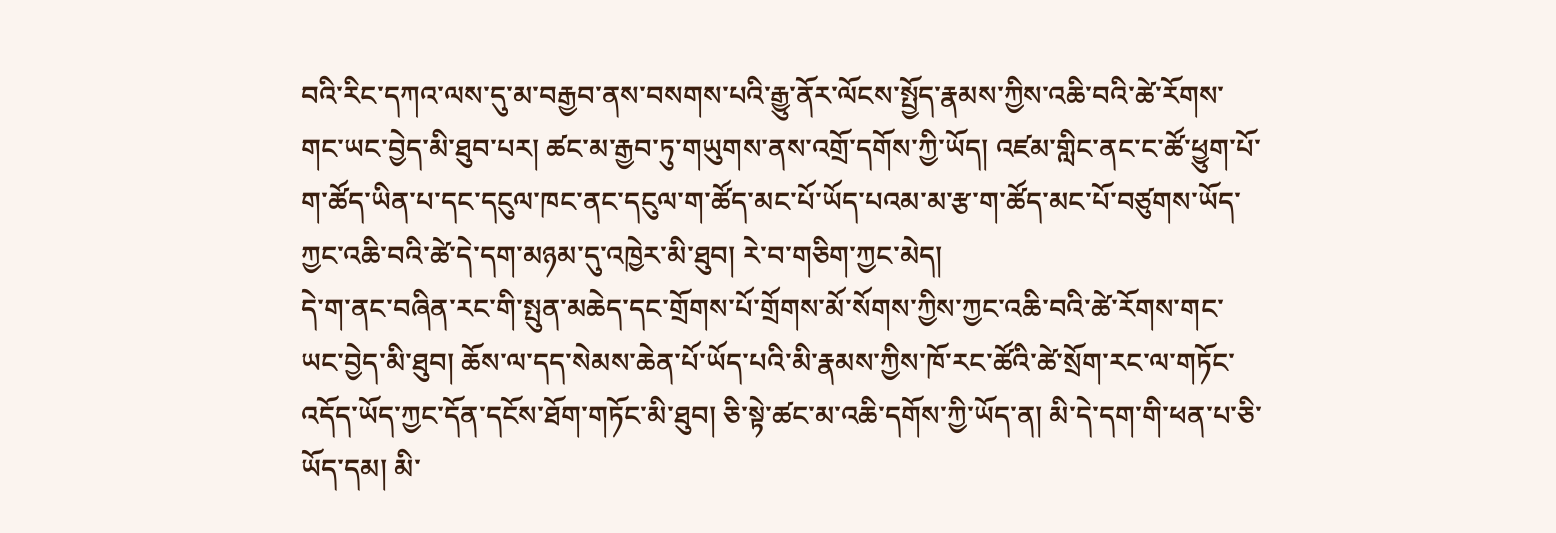བའི་རིང་དཀའ་ལས་དུ་མ་བརྒྱབ་ནས་བསགས་པའི་རྒྱུ་ནོར་ལོངས་སྤྱོད་རྣམས་ཀྱིས་འཆི་བའི་ཚེ་རོགས་གང་ཡང་བྱེད་མི་ཐུབ་པར། ཚང་མ་རྒྱབ་ཏུ་གཡུགས་ནས་འགྲོ་དགོས་ཀྱི་ཡོད། འཛམ་གླིང་ནང་ང་ཚོ་ཕྱུག་པོ་ག་ཚོད་ཡིན་པ་དང་དངུལ་ཁང་ནང་དངུལ་ག་ཚོད་མང་པོ་ཡོད་པའམ་མ་རྩ་ག་ཚོད་མང་པོ་བཙུགས་ཡོད་ཀྱང་འཆི་བའི་ཚེ་དེ་དག་མཉམ་དུ་འཁྱེར་མི་ཐུབ། རེ་བ་གཅིག་ཀྱང་མེད།
དེ་ག་ནང་བཞིན་རང་གི་སྤུན་མཆེད་དང་གྲོགས་པོ་གྲོགས་མོ་སོགས་ཀྱིས་ཀྱང་འཆི་བའི་ཚེ་རོགས་གང་ཡང་བྱེད་མི་ཐུབ། ཆོས་ལ་དད་སེམས་ཆེན་པོ་ཡོད་པའི་མི་རྣམས་ཀྱིས་ཁོ་རང་ཚོའི་ཚེ་སྲོག་རང་ལ་གཏོང་འདོད་ཡོད་ཀྱང་དོན་དངོས་ཐོག་གཏོང་མི་ཐུབ། ཅི་སྟེ་ཚང་མ་འཆི་དགོས་ཀྱི་ཡོད་ན། མི་དེ་དག་གི་ཕན་པ་ཅི་ཡོད་དམ། མི་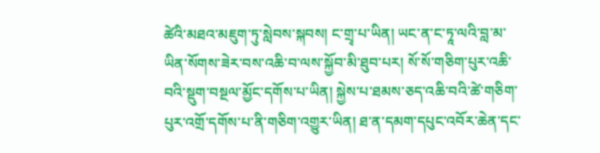ཚེའི་མཐའ་མཇུག་ཏུ་སླེབས་སྐབས། ང་གྲྭ་པ་ཡིན། ཡང་ན་ང་ཏཱ་ལའི་བླ་མ་ཡིན་སོགས་ཟེར་བས་འཆི་བ་ལས་སྐྱོབ་མི་ཐུབ་པར། སོ་སོ་གཅིག་པུར་འཆི་བའི་སྡུག་བསྔལ་མྱོང་དགོས་པ་ཡིན། སྐྱེས་པ་ཐམས་ཅད་འཆི་བའི་ཚེ་གཅིག་པུར་འགྲོ་དགོས་པ་ནི་གཅིག་འགྱུར་ཡིན། ཐ་ན་དམག་དཔུང་འབོར་ཆེན་དང་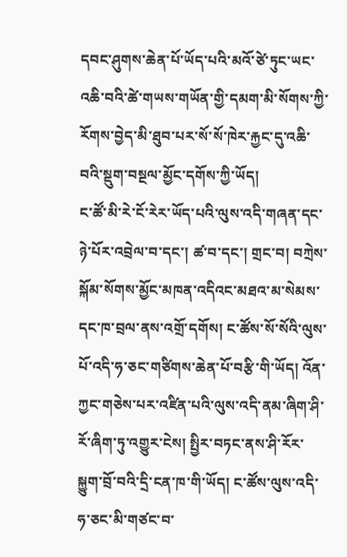དབང་ཤུགས་ཆེན་པོ་ཡོད་པའི་མའོ་ཙེ་ཏུང་ཡང་འཆི་བའི་ཚེ་གཡས་གཡོན་གྱི་དམག་མི་སོགས་ཀྱི་རོགས་བྱེད་མི་ཐུབ་པར་སོ་སོ་ཁེར་རྐྱང་དུ་འཆི་བའི་སྡུག་བསྔལ་མྱོང་དགོས་ཀྱི་ཡོད།
ང་ཚོ་མི་རེ་ངོ་རེར་ཡོད་པའི་ལུས་འདི་གཞན་དང་ཉེ་པོར་འབྲེལ་བ་དང་། ཚ་བ་དང་། གྲང་བ། བཀྲེས་སྐོམ་སོགས་མྱོང་མཁན་འདིའང་མཐའ་མ་སེམས་དང་ཁ་བྲལ་ནས་འགྲོ་དགོས། ང་ཚོས་སོ་སོའི་ལུས་པོ་འདི་ཧ་ཅང་གཙིགས་ཆེན་པོ་བརྩི་གི་ཡོད། འོན་ཀྱང་གཅེས་པར་འཛིན་པའི་ལུས་འདི་ནམ་ཞིག་ཤི་རོ་ཞིག་ཏུ་འགྱུར་ངེས། སྤྱིར་བཏང་ནས་ཤི་རོར་སྐྱུག་བྲོ་བའི་དྲི་ངན་ཁ་གི་ཡོད། ང་ཚོས་ལུས་འདི་ཧ་ཅང་མི་གཙང་བ་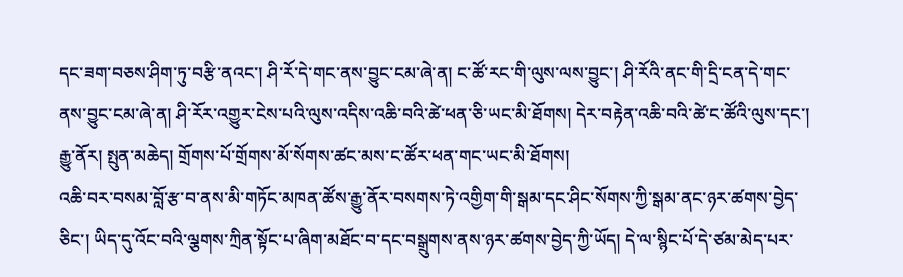དང་ཟག་བཅས་ཤིག་ཏུ་བརྩི་ནའང་། ཤི་རོ་དེ་གང་ནས་བྱུང་ངམ་ཞེ་ན། ང་ཚོ་རང་གི་ལུས་ལས་བྱུང་། ཤི་རོའི་ནང་གི་དྲི་ངན་དེ་གང་ནས་བྱུང་ངམ་ཞེ་ན། ཤི་རོར་འགྱུར་ངེས་པའི་ལུས་འདིས་འཆི་བའི་ཚེ་ཕན་ཅི་ཡང་མི་ཐོགས། དེར་བརྟེན་འཆི་བའི་ཚེ་ང་ཚོའི་ལུས་དང་། རྒྱུ་ནོར། སྤུན་མཆེད། གྲོགས་པོ་གྲོགས་མོ་སོགས་ཚང་མས་ང་ཚོར་ཕན་གང་ཡང་མི་ཐོགས།
འཆི་བར་བསམ་བློ་རྩ་བ་ནས་མི་གཏོང་མཁན་ཚོས་རྒྱུ་ནོར་བསགས་ཏེ་འགྱིག་གི་སྒམ་དང་ཤིང་སོགས་ཀྱི་སྒམ་ནང་ཉར་ཚགས་བྱེད་ཅིང་། ཡིད་དུ་འོང་བའི་ལྕགས་ཀྲིན་སྟོང་པ་ཞིག་མཐོང་བ་དང་བསྒྲུགས་ནས་ཉར་ཚགས་བྱེད་ཀྱི་ཡོད། དེ་ལ་སྙིང་པོ་དེ་ཙམ་མེད་པར་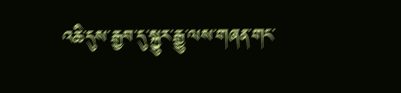འཆི་དུས་རྒྱབ་དུ་སྐྱུར་རྒྱུ་ལས་གཞན་གང་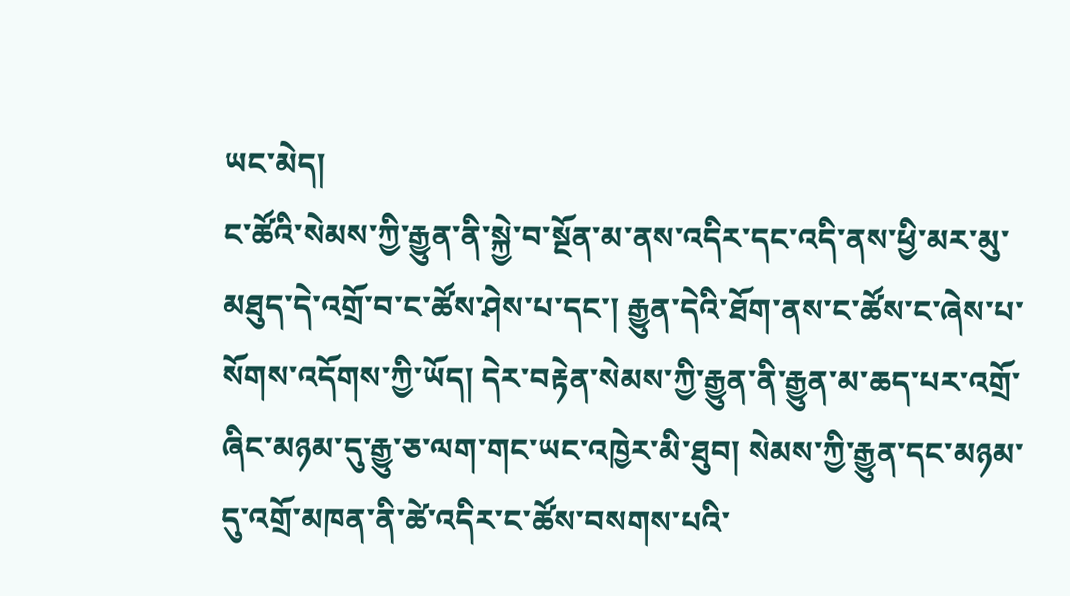ཡང་མེད།
ང་ཚོའི་སེམས་ཀྱི་རྒྱུན་ནི་སྐྱེ་བ་སྔོན་མ་ནས་འདིར་དང་འདི་ནས་ཕྱི་མར་མུ་མཐུད་དེ་འགྲོ་བ་ང་ཚོས་ཤེས་པ་དང་། རྒྱུན་དེའི་ཐོག་ནས་ང་ཚོས་ང་ཞེས་པ་སོགས་འདོགས་ཀྱི་ཡོད། དེར་བརྟེན་སེམས་ཀྱི་རྒྱུན་ནི་རྒྱུན་མ་ཆད་པར་འགྲོ་ཞིང་མཉམ་དུ་རྒྱུ་ཅ་ལག་གང་ཡང་འཁྱེར་མི་ཐུབ། སེམས་ཀྱི་རྒྱུན་དང་མཉམ་དུ་འགྲོ་མཁན་ནི་ཚེ་འདིར་ང་ཚོས་བསགས་པའི་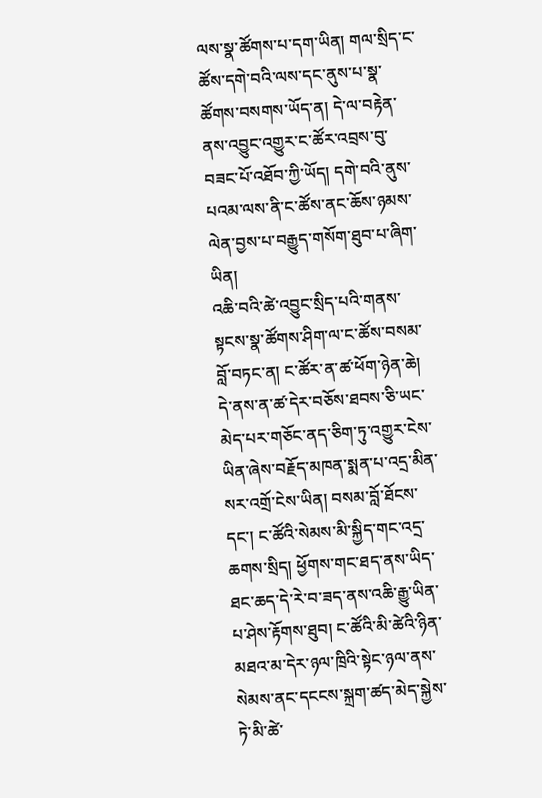ལས་སྣ་ཚོགས་པ་དག་ཡིན། གལ་སྲིད་ང་ཚོས་དགེ་བའི་ལས་དང་ནུས་པ་སྣ་ཚོགས་བསགས་ཡོད་ན། དེ་ལ་བརྟེན་ནས་འབྱུང་འགྱུར་ང་ཚོར་འབྲས་བུ་བཟང་པོ་འཐོབ་ཀྱི་ཡོད། དགེ་བའི་ནུས་པའམ་ལས་ནི་ང་ཚོས་ནང་ཆོས་ཉམས་ལེན་བྱས་པ་བརྒྱུད་གསོག་ཐུབ་པ་ཞིག་ཡིན།
འཆི་བའི་ཚེ་འབྱུང་སྲིད་པའི་གནས་སྟངས་སྣ་ཚོགས་ཤིག་ལ་ང་ཚོས་བསམ་བློ་བཏང་ན། ང་ཚོར་ན་ཚ་ཕོག་ཉེན་ཆེ། དེ་ནས་ན་ཚ་དེར་བཅོས་ཐབས་ཅི་ཡང་མེད་པར་གཅོང་ནད་ཅིག་ཏུ་འགྱུར་ངེས་ཡིན་ཞེས་བརྗོད་མཁན་སྨན་པ་འདྲ་མིན་སར་འགྲོ་ངེས་ཡིན། བསམ་བློ་ཐོངས་དང་། ང་ཚོའི་སེམས་མི་སྐྱིད་གང་འདྲ་ཆགས་སྲིད། ཕྱོགས་གང་ཐད་ནས་ཡིད་ཐང་ཆད་དེ་རེ་བ་ཟད་ནས་འཆི་རྒྱུ་ཡིན་པ་ཤེས་རྟོགས་ཐུབ། ང་ཚོའི་མི་ཚེའི་ཉིན་མཐའ་མ་དེར་ཉལ་ཁྲིའི་སྟེང་ཉལ་ནས་སེམས་ནང་དངངས་སྐྲག་ཚད་མེད་སྐྱེས་ཏེ་མི་ཚེ་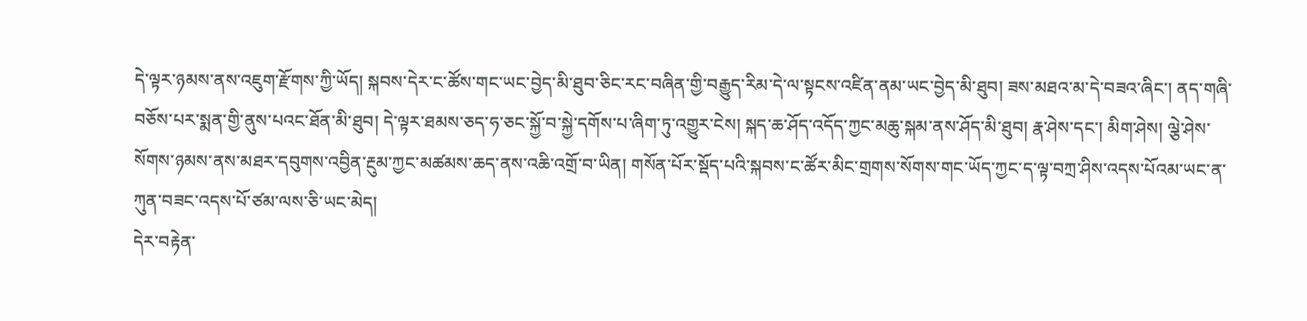དེ་ལྟར་ཉམས་ནས་འཇུག་རྫོགས་ཀྱི་ཡོད། སྐབས་དེར་ང་ཚོས་གང་ཡང་བྱེད་མི་ཐུབ་ཅིང་རང་བཞིན་གྱི་བརྒྱུད་རིམ་དེ་ལ་སྟངས་འཛིན་ནམ་ཡང་བྱེད་མི་ཐུབ། ཟས་མཐའ་མ་དེ་བཟའ་ཞིང་། ནད་གཞི་བཅོས་པར་སྨན་གྱི་ནུས་པའང་ཐོན་མི་ཐུབ། དེ་ལྟར་ཐམས་ཅད་ཧ་ཅང་སྐྱོ་བ་སྐྱེ་དགོས་པ་ཞིག་ཏུ་འགྱུར་ངེས། སྐད་ཆ་ཤོད་འདོད་ཀྱང་མཆུ་སྐམ་ནས་ཤོད་མི་ཐུབ། རྣ་ཤེས་དང་། མིག་ཤེས། ལྕེ་ཤེས་སོགས་ཉམས་ནས་མཐར་དབུགས་འབྱིན་རྔུམ་ཀྱང་མཚམས་ཆད་ནས་འཆི་འགྲོ་བ་ཡིན། གསོན་པོར་སྡོད་པའི་སྐབས་ང་ཚོར་མིང་གྲགས་སོགས་གང་ཡོད་ཀྱང་ད་ལྟ་བཀྲ་ཤིས་འདས་པོའམ་ཡང་ན་ཀུན་བཟང་འདས་པོ་ཙམ་ལས་ཅི་ཡང་མེད།
དེར་བརྟེན་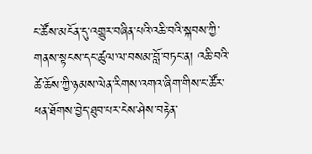ང་ཚོས་མངོན་དུ་འགྱུར་བཞིན་པའི་འཆི་བའི་སྐབས་ཀྱི་གནས་སྟངས་དང་ཚུལ་ལ་བསམ་བློ་བཏང་ན། འཆི་བའི་ཚེ་ཆོས་ཀྱི་ཉམས་ལེན་རིགས་འགའ་ཞིག་གིས་ང་ཚོར་ཕན་ཐོགས་བྱེད་ཐུབ་པར་ངེས་ཤེས་བརྟེན་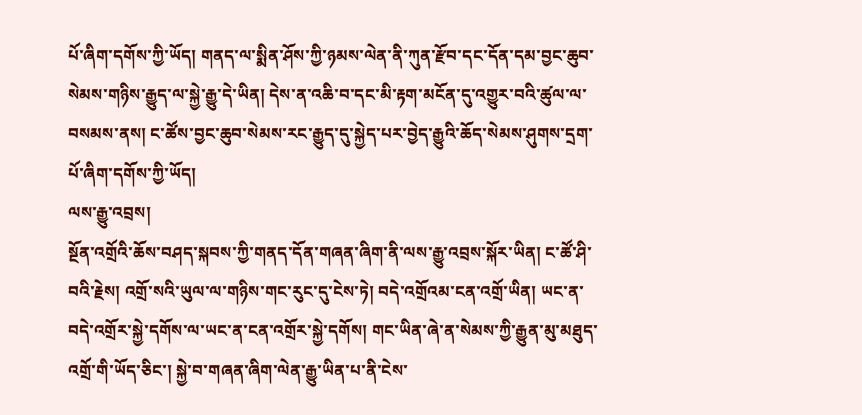པོ་ཞིག་དགོས་ཀྱི་ཡོད། གནད་ལ་སྨིན་ཤོས་ཀྱི་ཉམས་ལེན་ནི་ཀུན་རྫོབ་དང་དོན་དམ་བྱང་ཆུབ་སེམས་གཉིས་རྒྱུད་ལ་སྐྱེ་རྒྱུ་དེ་ཡིན། དེས་ན་འཆི་བ་དང་མི་རྟག་མངོན་དུ་འགྱུར་བའི་ཚུལ་ལ་བསམས་ནས། ང་ཚོས་བྱང་ཆུབ་སེམས་རང་རྒྱུད་དུ་སྐྱེད་པར་བྱེད་རྒྱུའི་ཆོད་སེམས་ཤུགས་དྲག་པོ་ཞིག་དགོས་ཀྱི་ཡོད།
ལས་རྒྱུ་འབྲས།
སྔོན་འགྲོའི་ཆོས་བཤད་སྐབས་ཀྱི་གནད་དོན་གཞན་ཞིག་ནི་ལས་རྒྱུ་འབྲས་སྐོར་ཡིན། ང་ཚོ་ཤི་བའི་རྗེས། འགྲོ་སའི་ཡུལ་ལ་གཉིས་གང་རུང་དུ་ངེས་ཏེ། བདེ་འགྲོའམ་ངན་འགྲོ་ཡིན། ཡང་ན་བདེ་འགྲོར་སྐྱེ་དགོས་ལ་ཡང་ན་ངན་འགྲོར་སྐྱེ་དགོས། གང་ཡིན་ཞེ་ན་སེམས་ཀྱི་རྒྱུན་མུ་མཐུད་འགྲོ་གི་ཡོད་ཅིང་། སྐྱེ་བ་གཞན་ཞིག་ལེན་རྒྱུ་ཡིན་པ་ནི་ངེས་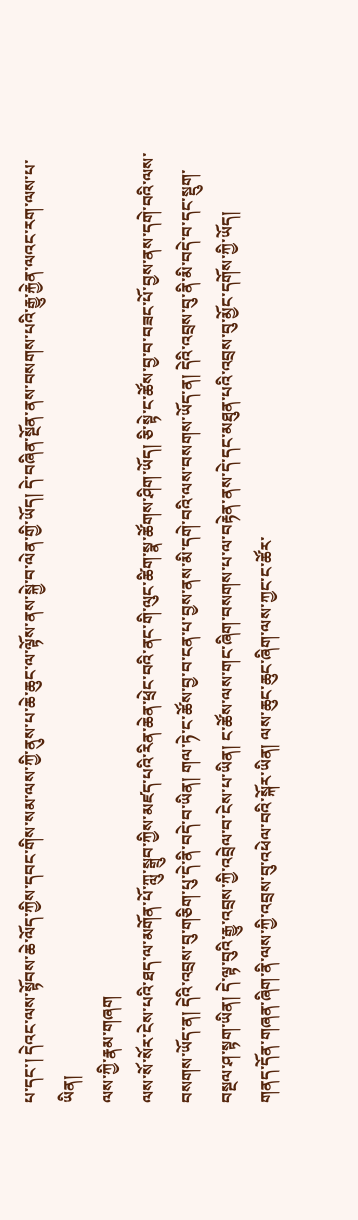པ་དང་། དེའང་ལས་སྟོབས་ཆེ་ལོད་ཀྱིས་དབང་གིས་སམ་ལས་ཀྱི་ནུས་པ་ཆེ་ཆུང་ལ་ལྟོས་ནས་སྐྱེ་བ་ལེན་གྱི་ཡོད། དེ་བཞིན་སྔོན་ནས་བསགས་པའི་རྒྱུ་རྐྱེན་ལའང་རག་ལས་པ་ཡིན།
ལས་ཀྱི་རྣམ་གཞག
ལས་སོ་སོར་ངེས་པའི་ཐད་ལ་མགོན་པོ་ཀླུ་སྒྲུབ་ཀྱིས་མཛད་པའི་རིན་ཆེན་ཕྲེང་བའི་ནང་གི་ལུང་ཚིག་སྣ་ཚོགས་ཤིག་ཡོད། ཅི་སྟེ་ང་ཚོས་བྱ་བ་བཟང་པོ་བྱས་ནས་དགེ་བའི་ལས་བསགས་ཡོད་ན། དེའི་འབྲས་བུ་གཅིག་པུ་དེ་ནི་བདེ་བ་ཡིན། གལ་ཏེ་ང་ཚོས་བྱ་བ་ངན་པ་བྱས་ནས་མི་དགེ་བའི་ལས་བསགས་ཡོད་ན། དེའི་འབྲས་བུ་ནི་མི་བདེ་བ་དང་སྡུག་བསྔལ་ཤ་སྟག་ཡིན། དེ་ལྟ་བུའི་རྒྱུ་འབྲས་ཀྱི་འབྲེལ་བ་ངེས་པ་ཡིན། ང་ཚོས་ལས་གང་ཞིག་བསགས་པ་ལ་བརྟེན་ནས་དེ་དང་མཐུན་པའི་འབྲས་བུ་མྱོང་དགོས་ཀྱི་ཡོད།
གནད་དོན་གཞན་ཞིག་ནི་ལས་ཀྱི་འབྲས་བུ་འཕེལ་བའི་སྐོར་ཡིན། ལས་ཆུང་ཆུང་ཞིག་ལས་ཀྱང་ང་ཚོར་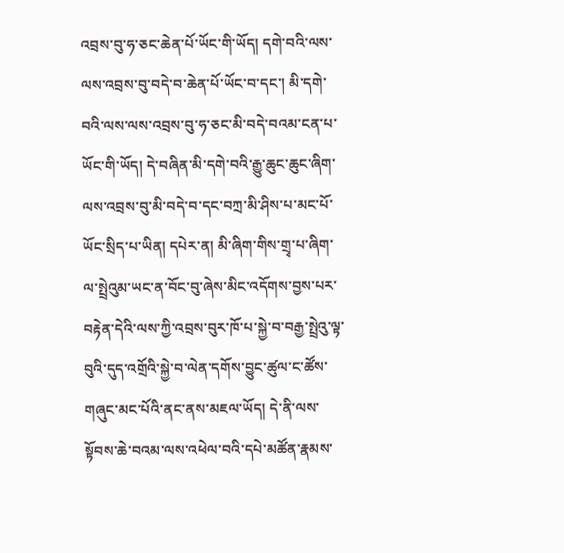འབྲས་བུ་ཧ་ཅང་ཆེན་པོ་ཡོང་གི་ཡོད། དགེ་བའི་ལས་ལས་འབྲས་བུ་བདེ་བ་ཆེན་པོ་ཡོང་བ་དང་། མི་དགེ་བའི་ལས་ལས་འབྲས་བུ་ཧ་ཅང་མི་བདེ་བའམ་ངན་པ་ཡོང་གི་ཡོད། དེ་བཞིན་མི་དགེ་བའི་རྒྱུ་ཆུང་ཆུང་ཞིག་ལས་འབྲས་བུ་མི་བདེ་བ་དང་བཀྲ་མི་ཤིས་པ་མང་པོ་ཡོང་སྲིད་པ་ཡིན། དཔེར་ན། མི་ཞིག་གིས་གྲྭ་པ་ཞིག་ལ་སྤྲེའུམ་ཡང་ན་བོང་བུ་ཞེས་མིང་འདོགས་བྱས་པར་བརྟེན་དེའི་ལས་ཀྱི་འབྲས་བུར་ཁོ་པ་སྐྱེ་བ་བརྒྱ་སྤྲེའུ་ལྟ་བུའི་དུད་འགྲོའི་སྐྱེ་བ་ལེན་དགོས་བྱུང་ཚུལ་ང་ཚོས་གཞུང་མང་པོའི་ནང་ནས་མཇལ་ཡོད། དེ་ནི་ལས་སྟོབས་ཆེ་བའམ་ལས་འཕེལ་བའི་དཔེ་མཚོན་རྣམས་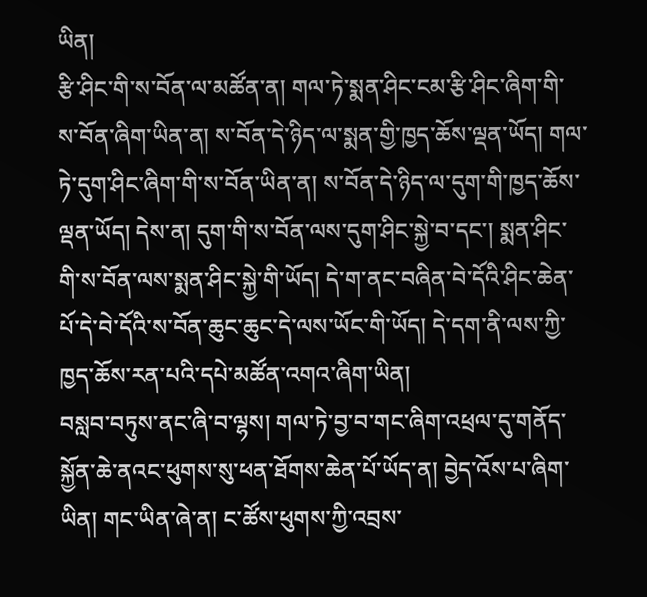ཡིན།
རྩི་ཤིང་གི་ས་བོན་ལ་མཚོན་ན། གལ་ཏེ་སྨན་ཤིང་ངམ་རྩི་ཤིང་ཞིག་གི་ས་བོན་ཞིག་ཡིན་ན། ས་བོན་དེ་ཉིད་ལ་སྨན་གྱི་ཁྱད་ཆོས་ལྡན་ཡོད། གལ་ཏེ་དུག་ཤིང་ཞིག་གི་ས་བོན་ཡིན་ན། ས་བོན་དེ་ཉིད་ལ་དུག་གི་ཁྱད་ཆོས་ལྡན་ཡོད། དེས་ན། དུག་གི་ས་བོན་ལས་དུག་ཤིང་སྐྱེ་བ་དང་། སྨན་ཤིང་གི་ས་བོན་ལས་སྨན་ཤིང་སྐྱེ་གི་ཡོད། དེ་ག་ནང་བཞིན་བེ་དོའི་ཤིང་ཆེན་པོ་དེ་བེ་དོའི་ས་བོན་ཆུང་ཆུང་དེ་ལས་ཡོང་གི་ཡོད། དེ་དག་ནི་ལས་ཀྱི་ཁྱད་ཆོས་རན་པའི་དཔེ་མཚོན་འགའ་ཞིག་ཡིན།
བསླབ་བཏུས་ནང་ཞི་བ་ལྷས། གལ་ཏེ་བྱ་བ་གང་ཞིག་འཕྲལ་དུ་གནོད་སྐྱོན་ཆེ་ནའང་ཕུགས་སུ་ཕན་ཐོགས་ཆེན་པོ་ཡོད་ན། བྱེད་འོས་པ་ཞིག་ཡིན། གང་ཡིན་ཞེ་ན། ང་ཚོས་ཕུགས་ཀྱི་འབྲས་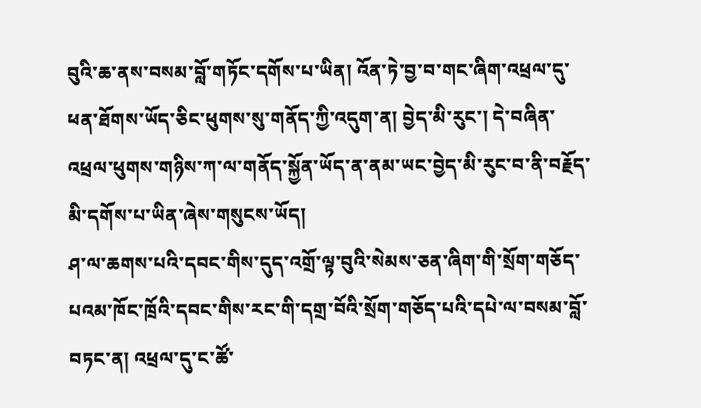བུའི་ཆ་ནས་བསམ་བློ་གཏོང་དགོས་པ་ཡིན། འོན་ཏེ་བྱ་བ་གང་ཞིག་འཕྲལ་དུ་ཕན་ཐོགས་ཡོད་ཅིང་ཕུགས་སུ་གནོད་ཀྱི་འདུག་ན། བྱེད་མི་རུང་། དེ་བཞིན་འཕྲལ་ཕུགས་གཉིས་ཀ་ལ་གནོད་སྐྱོན་ཡོད་ན་ནམ་ཡང་བྱེད་མི་རུང་བ་ནི་བརྗོད་མི་དགོས་པ་ཡིན་ཞེས་གསུངས་ཡོད།
ཤ་ལ་ཆགས་པའི་དབང་གིས་དུད་འགྲོ་ལྟ་བུའི་སེམས་ཅན་ཞིག་གི་སྲོག་གཅོད་པའམ་ཁོང་ཁྲོའི་དབང་གིས་རང་གི་དགྲ་བོའི་སྲོག་གཅོད་པའི་དཔེ་ལ་བསམ་བློ་བཏང་ན། འཕྲལ་དུ་ང་ཚོ་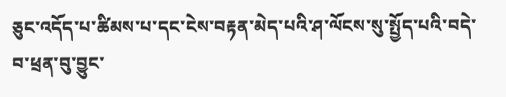ཅུང་འདོད་པ་ཚིམས་པ་དང་ངེས་བརྟན་མེད་པའི་ཤ་ལོངས་སུ་སྤྱོད་པའི་བདེ་བ་ཕྲན་བུ་བྱུང་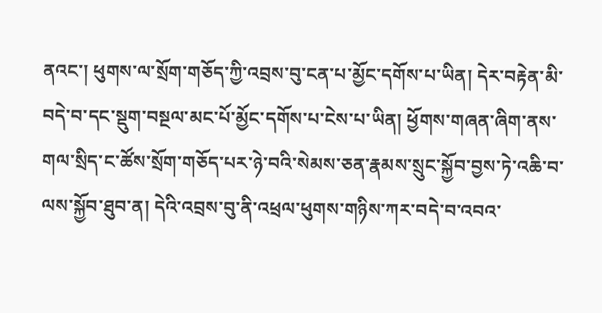ནའང་། ཕུགས་ལ་སྲོག་གཅོད་ཀྱི་འབྲས་བུ་ངན་པ་མྱོང་དགོས་པ་ཡིན། དེར་བརྟེན་མི་བདེ་བ་དང་སྡུག་བསྔལ་མང་པོ་མྱོང་དགོས་པ་ངེས་པ་ཡིན། ཕྱོགས་གཞན་ཞིག་ནས་གལ་སྲིད་ང་ཚོས་སྲོག་གཅོད་པར་ཉེ་བའི་སེམས་ཅན་རྣམས་སྲུང་སྐྱོབ་བྱས་ཏེ་འཆི་བ་ལས་སྐྱོབ་ཐུབ་ན། དེའི་འབྲས་བུ་ནི་འཕྲལ་ཕུགས་གཉིས་ཀར་བདེ་བ་འབའ་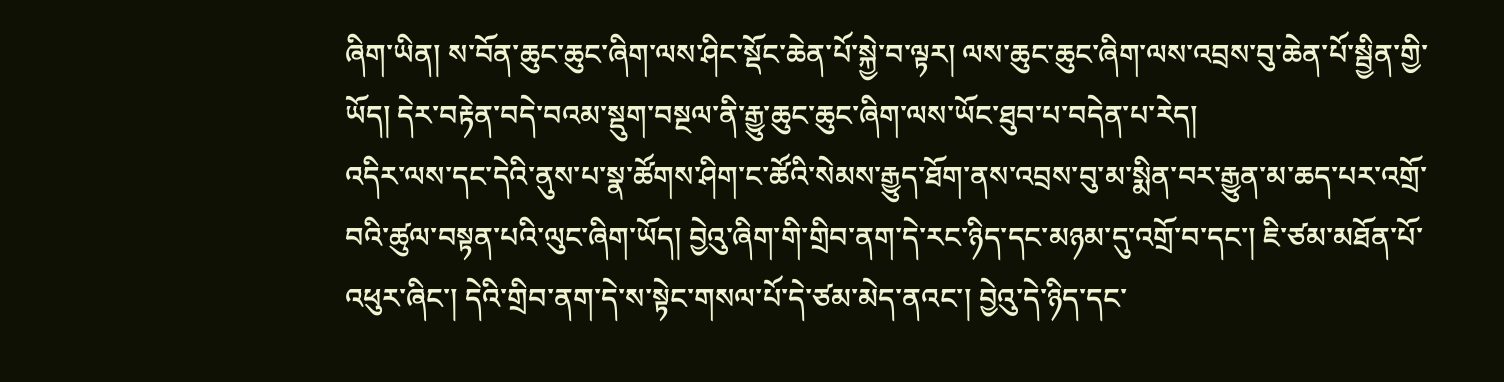ཞིག་ཡིན། ས་བོན་ཆུང་ཆུང་ཞིག་ལས་ཤིང་སྡོང་ཆེན་པོ་སྐྱེ་བ་ལྟར། ལས་ཆུང་ཆུང་ཞིག་ལས་འབྲས་བུ་ཆེན་པོ་སྦྱིན་གྱི་ཡོད། དེར་བརྟེན་བདེ་བའམ་སྡུག་བསྔལ་ནི་རྒྱུ་ཆུང་ཆུང་ཞིག་ལས་ཡོང་ཐུབ་པ་བདེན་པ་རེད།
འདིར་ལས་དང་དེའི་ནུས་པ་སྣ་ཚོགས་ཤིག་ང་ཚོའི་སེམས་རྒྱུད་ཐོག་ནས་འབྲས་བུ་མ་སྨིན་བར་རྒྱུན་མ་ཆད་པར་འགྲོ་བའི་ཚུལ་བསྟན་པའི་ལུང་ཞིག་ཡོད། བྱེའུ་ཞིག་གི་གྲིབ་ནག་དེ་རང་ཉིད་དང་མཉམ་དུ་འགྲོ་བ་དང་། ཇི་ཙམ་མཐོན་པོ་འཕུར་ཞིང་། དེའི་གྲིབ་ནག་དེ་ས་སྟེང་གསལ་པོ་དེ་ཙམ་མེད་ནའང་། བྱེའུ་དེ་ཉིད་དང་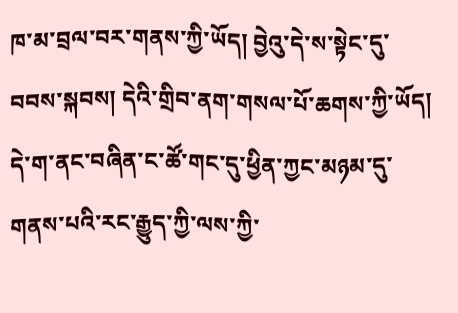ཁ་མ་བྲལ་བར་གནས་ཀྱི་ཡོད། བྱེའུ་དེ་ས་སྟེང་དུ་བབས་སྐབས། དེའི་གྲིབ་ནག་གསལ་པོ་ཆགས་ཀྱི་ཡོད། དེ་ག་ནང་བཞིན་ང་ཚོ་གང་དུ་ཕྱིན་ཀྱང་མཉམ་དུ་གནས་པའི་རང་རྒྱུད་ཀྱི་ལས་ཀྱི་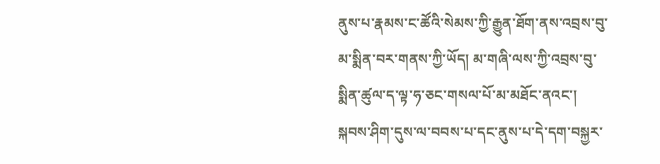ནུས་པ་རྣམས་ང་ཚོའི་སེམས་ཀྱི་རྒྱུན་ཐོག་ནས་འབྲས་བུ་མ་སྨིན་བར་གནས་ཀྱི་ཡོད། མ་གཞི་ལས་ཀྱི་འབྲས་བུ་སྨིན་ཚུལ་ད་ལྟ་ཧ་ཅང་གསལ་པོ་མ་མཐོང་ནའང་། སྐབས་ཤིག་དུས་ལ་བབས་པ་དང་ནུས་པ་དེ་དག་བསྐྱར་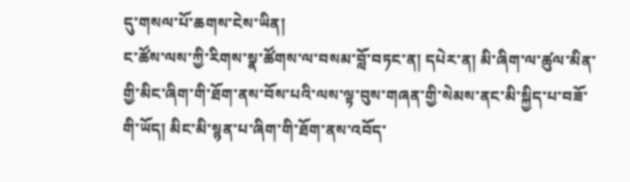དུ་གསལ་པོ་ཆགས་ངེས་ཡིན།
ང་ཚོས་ལས་ཀྱི་རིགས་སྣ་ཚོགས་ལ་བསམ་བློ་བཏང་ན། དཔེར་ན། མི་ཞིག་ལ་ཚུལ་མིན་གྱི་མིང་ཞིག་གི་ཐོག་ནས་བོས་པའི་ལས་ལྟ་བུས་གཞན་གྱི་སེམས་ནང་མི་སྐྱིད་པ་བཟོ་གི་ཡོད། མིང་མི་སྙན་པ་ཞིག་གི་ཐོག་ནས་འབོད་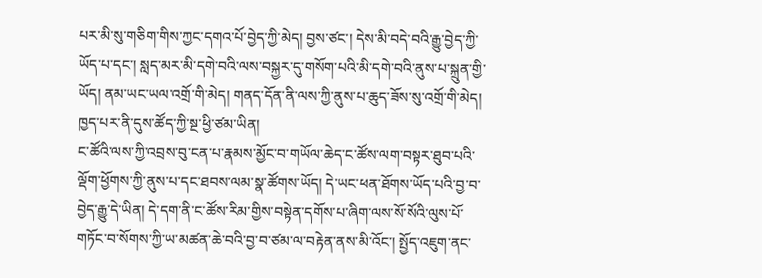པར་མི་སུ་གཅིག་གིས་ཀྱང་དགའ་པོ་བྱེད་ཀྱི་མེད། བྱས་ཙང་། དེས་མི་བདེ་བའི་རྒྱུ་བྱེད་ཀྱི་ཡོད་པ་དང་། སླད་མར་མི་དགེ་བའི་ལས་བསྐྱར་དུ་གསོག་པའི་མི་དགེ་བའི་ནུས་པ་སྐྲུན་གྱི་ཡོད། ནམ་ཡང་ཡལ་འགྲོ་གི་མེད། གནད་དོན་ནི་ལས་ཀྱི་ནུས་པ་ཆུད་ཟོས་སུ་འགྲོ་གི་མེད། ཁྱད་པར་ནི་དུས་ཚོད་ཀྱི་སྔ་ཕྱི་ཙམ་ཡིན།
ང་ཚོའི་ལས་ཀྱི་འབྲས་བུ་ངན་པ་རྣམས་མྱོང་བ་གཡོལ་ཆེད་ང་ཚོས་ལག་བསྟར་ཐུབ་པའི་ལྡོག་ཕྱོགས་ཀྱི་ནུས་པ་དང་ཐབས་ལམ་སྣ་ཚོགས་ཡོད། དེ་ཡང་ཕན་ཐོགས་ཡོད་པའི་བྱ་བ་བྱེད་རྒྱུ་དེ་ཡིན། དེ་དག་ནི་ང་ཚོས་རིམ་གྱིས་བསྟེན་དགོས་པ་ཞིག་ལས་སོ་སོའི་ལུས་པོ་གཏོང་བ་སོགས་ཀྱི་ཡ་མཚན་ཆེ་བའི་བྱ་བ་ཙམ་ལ་བརྟེན་ནས་མི་འོང་། སྤྱོད་འཇུག་ནང་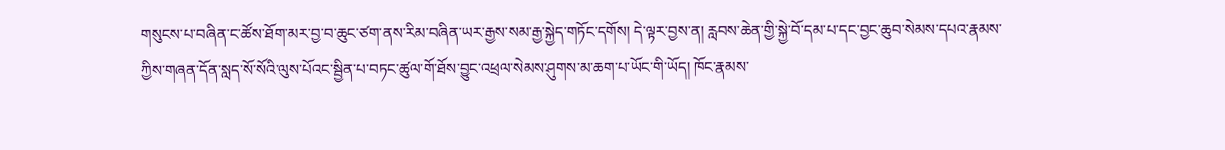གསུངས་པ་བཞིན་ང་ཚོས་ཐོག་མར་བྱ་བ་ཆུང་ཙག་ནས་རིམ་བཞིན་ཡར་རྒྱས་སམ་རྒྱ་སྐྱེད་གཏོང་དགོས། དེ་ལྟར་བྱས་ན། རླབས་ཆེན་གྱི་སྐྱེ་བོ་དམ་པ་དང་བྱང་ཆུབ་སེམས་དཔའ་རྣམས་ཀྱིས་གཞན་དོན་སླད་སོ་སོའི་ལུས་པོའང་སྦྱིན་པ་བཏང་ཚུལ་གོ་ཐོས་བྱུང་འཕྲལ་སེམས་ཤུགས་མ་ཆག་པ་ཡོང་གི་ཡོད། ཁོང་རྣམས་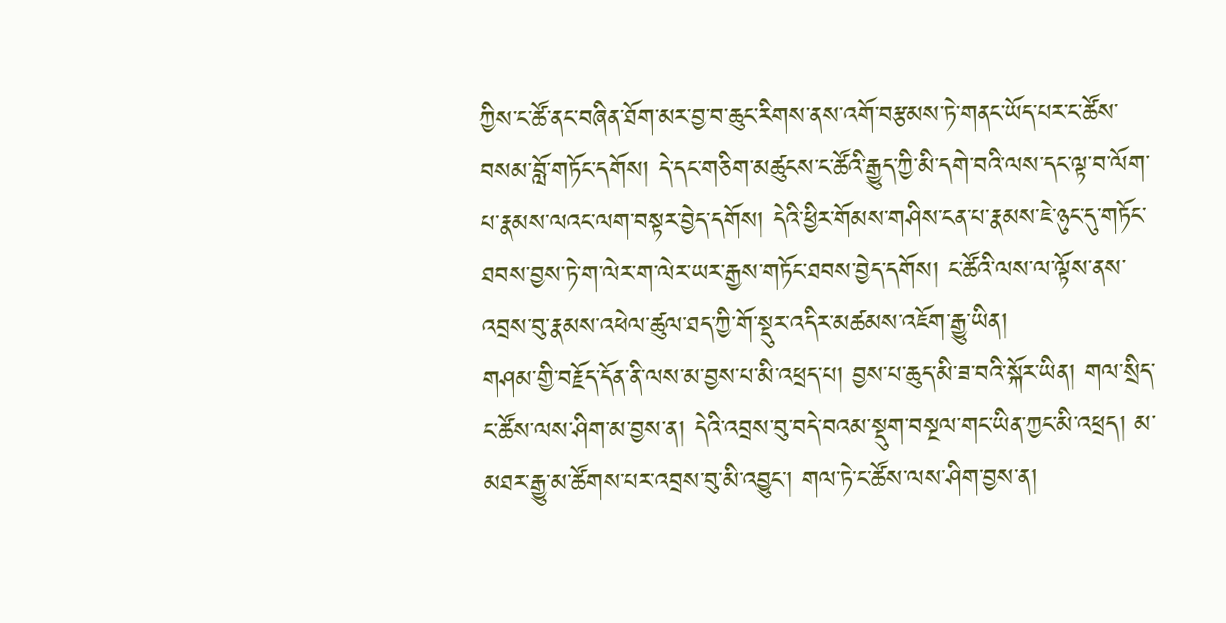ཀྱིས་ང་ཚོ་ནང་བཞིན་ཐོག་མར་བྱ་བ་ཆུང་རིགས་ནས་འགོ་བརྩམས་ཏེ་གནང་ཡོད་པར་ང་ཚོས་བསམ་བློ་གཏོང་དགོས། དེ་དང་གཅིག་མཚུངས་ང་ཚོའི་རྒྱུད་ཀྱི་མི་དགེ་བའི་ལས་དང་ལྟ་བ་ལོག་པ་རྣམས་ལའང་ལག་བསྟར་བྱེད་དགོས། དེའི་ཕྱིར་གོམས་གཤིས་ངན་པ་རྣམས་ཇེ་ཉུང་དུ་གཏོང་ཐབས་བྱས་ཏེ་ག་ལེར་ག་ལེར་ཡར་རྒྱས་གཏོང་ཐབས་བྱེད་དགོས། ང་ཚོའི་ལས་ལ་ལྟོས་ནས་འབྲས་བུ་རྣམས་འཕེལ་ཚུལ་ཐད་ཀྱི་གོ་སྡུར་འདིར་མཚམས་འཇོག་རྒྱུ་ཡིན།
གཤམ་གྱི་བརྗོད་དོན་ནི་ལས་མ་བྱས་པ་མི་འཕྲད་པ། བྱས་པ་ཆུད་མི་ཟ་བའི་སྐོར་ཡིན། གལ་སྲིད་ང་ཚོས་ལས་ཤིག་མ་བྱས་ན། དེའི་འབྲས་བུ་བདེ་བའམ་སྡུག་བསྔལ་གང་ཡིན་ཀྱང་མི་འཕྲད། མ་མཐར་རྒྱུ་མ་ཚོགས་པར་འབྲས་བུ་མི་འབྱུང་། གལ་ཏེ་ང་ཚོས་ལས་ཤིག་བྱས་ན།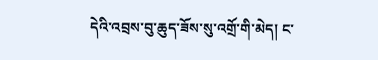དེའི་འབྲས་བུ་ཆུད་ཟོས་སུ་འགྲོ་གི་མེད། ང་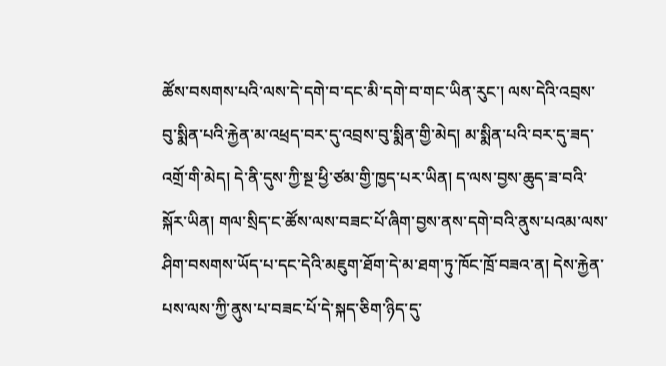ཚོས་བསགས་པའི་ལས་དེ་དགེ་བ་དང་མི་དགེ་བ་གང་ཡིན་རུང་། ལས་དེའི་འབྲས་བུ་སྨིན་པའི་རྐྱེན་མ་འཕྲད་བར་དུ་འབྲས་བུ་སྨིན་གྱི་མེད། མ་སྨིན་པའི་བར་དུ་ཟད་འགྲོ་གི་མེད། དེ་ནི་དུས་ཀྱི་སྔ་ཕྱི་ཙམ་གྱི་ཁྱད་པར་ཡིན། ད་ལས་བྱས་ཆུད་ཟ་བའི་སྐོར་ཡིན། གལ་སྲིད་ང་ཚོས་ལས་བཟང་པོ་ཞིག་བྱས་ནས་དགེ་བའི་ནུས་པའམ་ལས་ཤིག་བསགས་ཡོད་པ་དང་དེའི་མཇུག་ཐོག་དེ་མ་ཐག་ཏུ་ཁོང་ཁྲོ་བཟའ་ན། དེས་རྐྱེན་པས་ལས་ཀྱི་ནུས་པ་བཟང་པོ་དེ་སྐད་ཅིག་ཉིད་དུ་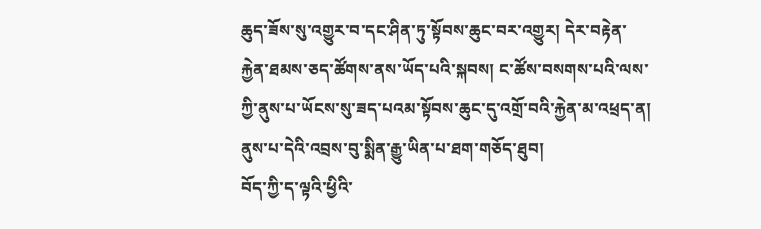ཆུད་ཟོས་སུ་འགྱུར་བ་དང་ཤིན་ཏུ་སྟོབས་ཆུང་བར་འགྱུར། དེར་བརྟེན་རྐྱེན་ཐམས་ཅད་ཚོགས་ནས་ཡོད་པའི་སྐབས། ང་ཚོས་བསགས་པའི་ལས་ཀྱི་ནུས་པ་ཡོངས་སུ་ཟད་པའམ་སྟོབས་ཆུང་དུ་འགྲོ་བའི་རྐྱེན་མ་འཕྲད་ན། ནུས་པ་དེའི་འབྲས་བུ་སྨིན་རྒྱུ་ཡིན་པ་ཐག་གཅོད་ཐུབ།
བོད་ཀྱི་ད་ལྟའི་ཕྱིའི་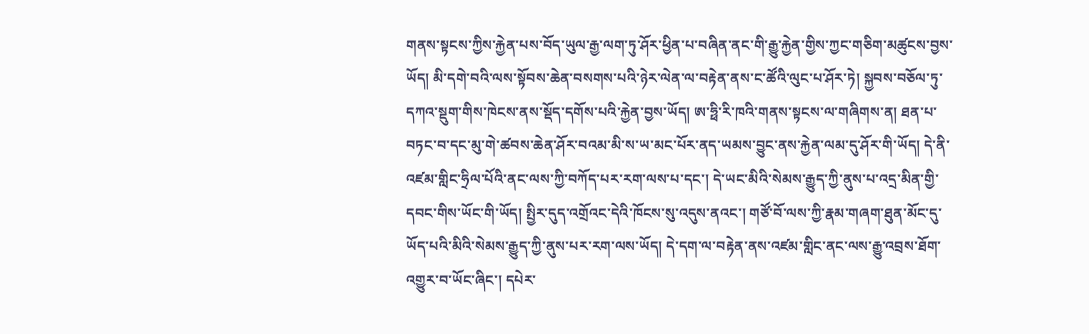གནས་སྟངས་ཀྱིས་རྐྱེན་པས་བོད་ཡུལ་རྒྱ་ལག་ཏུ་ཤོར་ཕྱིན་པ་བཞིན་ནང་གི་རྒྱུ་རྐྱེན་གྱིས་ཀྱང་གཅིག་མཚུངས་བྱས་ཡོད། མི་དགེ་བའི་ལས་སྟོབས་ཆེན་བསགས་པའི་ཉེར་ལེན་ལ་བརྟེན་ནས་ང་ཚོའི་ལུང་པ་ཤོར་ཏེ། སྐྱབས་བཅོལ་ཏུ་དཀའ་སྡུག་གིས་ཁེངས་ནས་སྡོད་དགོས་པའི་རྐྱེན་བྱས་ཡོད། ཨ་ཧྥི་རི་ཁའི་གནས་སྟངས་ལ་གཞིགས་ན། ཐན་པ་བཏང་བ་དང་མུ་གེ་ཚབས་ཆེན་ཤོར་བའམ་མི་ས་ཡ་མང་པོར་ནད་ཡམས་བྱུང་ནས་རྐྱེན་ལམ་དུ་ཤོར་གི་ཡོད། དེ་ནི་འཛམ་གླིང་ཧྲིལ་པོའི་ནང་ལས་ཀྱི་བཀོད་པར་རག་ལས་པ་དང་། དེ་ཡང་མིའི་སེམས་རྒྱུད་ཀྱི་ནུས་པ་འདྲ་མིན་གྱི་དབང་གིས་ཡོང་གི་ཡོད། སྤྱིར་དུད་འགྲོའང་དེའི་ཁོངས་སུ་འདུས་ནའང་། གཙོ་བོ་ལས་ཀྱི་རྣམ་གཞག་ཐུན་མོང་དུ་ཡོད་པའི་མིའི་སེམས་རྒྱུད་ཀྱི་ནུས་པར་རག་ལས་ཡོད། དེ་དག་ལ་བརྟེན་ནས་འཛམ་གླིང་ནང་ལས་རྒྱུ་འབྲས་ཐོག་འགྱུར་བ་ཡོང་ཞིང་། དཔེར་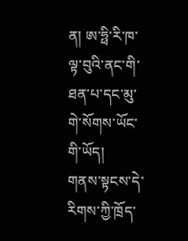ན། ཨ་ཧྥི་རི་ཁ་ལྟ་བུའི་ནང་གི་ཐན་པ་དང་མུ་གེ་སོགས་ཡོང་གི་ཡོད།
གནས་སྟངས་དེ་རིགས་ཀྱི་ཁྲོད་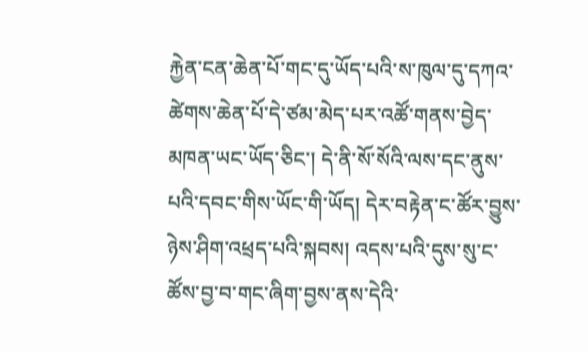རྐྱེན་ངན་ཆེན་པོ་གང་དུ་ཡོད་པའི་ས་ཁུལ་དུ་དཀའ་ཚེགས་ཆེན་པོ་དེ་ཙམ་མེད་པར་འཚོ་གནས་བྱེད་མཁན་ཡང་ཡོད་ཅིང་། དེ་ནི་སོ་སོའི་ལས་དང་ནུས་པའི་དབང་གིས་ཡོང་གི་ཡོད། དེར་བརྟེན་ང་ཚོར་བྱུས་ཉེས་ཤིག་འཕྲད་པའི་སྐབས། འདས་པའི་དུས་སུ་ང་ཚོས་བྱ་བ་གང་ཞིག་བྱས་ནས་དེའི་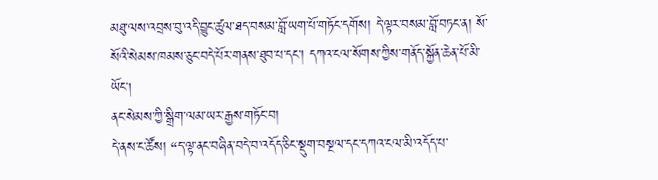མཐུ་ལས་འབྲས་བུ་འདི་བྱུང་ཚུལ་ཐད་བསམ་བློ་ཡག་པོ་གཏོང་དགོས། དེ་ལྟར་བསམ་བློ་བཏང་ན། སོ་སོའི་སེམས་ཁམས་ཅུང་བདེ་པོར་གནས་ཐུབ་པ་དང་། དཀའ་ངལ་སོགས་ཀྱིས་གནོད་སྐྱོན་ཆེན་པོ་མི་ཡོང།
ནང་སེམས་ཀྱི་སྒྲིག་ལམ་ཡར་རྒྱས་གཏོང་བ།
དེ་ནས་ང་ཚོས། “ད་ལྟ་ནང་བཞིན་བདེ་བ་འདོད་ཅིང་སྡུག་བསྔལ་དང་དཀའ་ངལ་མི་འདོད་པ་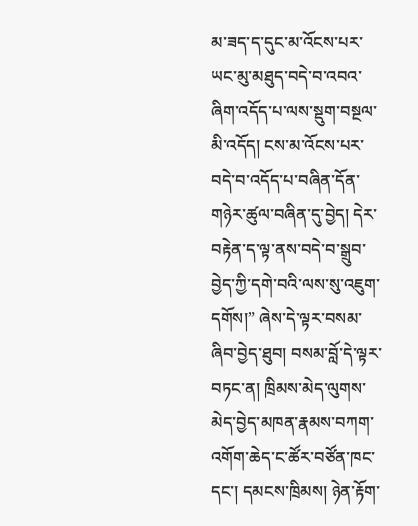མ་ཟད་ད་དུང་མ་འོངས་པར་ཡང་མུ་མཐུད་བདེ་བ་འབའ་ཞིག་འདོད་པ་ལས་སྡུག་བསྔལ་མི་འདོད། ངས་མ་འོངས་པར་བདེ་བ་འདོད་པ་བཞིན་དོན་གཉེར་ཚུལ་བཞིན་དུ་བྱེད། དེར་བརྟེན་ད་ལྟ་ནས་བདེ་བ་སྒྲུབ་བྱེད་ཀྱི་དགེ་བའི་ལས་སུ་འཇུག་དགོས།” ཞེས་དེ་ལྟར་བསམ་ཞིབ་བྱེད་ཐུབ། བསམ་བློ་དེ་ལྟར་བཏང་ན། ཁྲིམས་མེད་ལུགས་མེད་བྱེད་མཁན་རྣམས་བཀག་འགོག་ཆེད་ང་ཚོར་བཙོན་ཁང་དང་། དམངས་ཁྲིམས། ཉེན་རྟོག་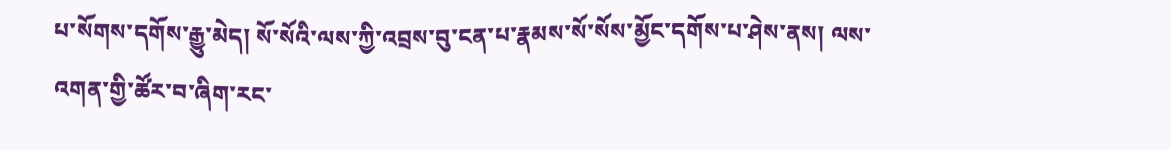པ་སོགས་དགོས་རྒྱུ་མེད། སོ་སོའི་ལས་ཀྱི་འབྲས་བུ་ངན་པ་རྣམས་སོ་སོས་མྱོང་དགོས་པ་ཤེས་ནས། ལས་འགན་གྱི་ཚོར་བ་ཞིག་རང་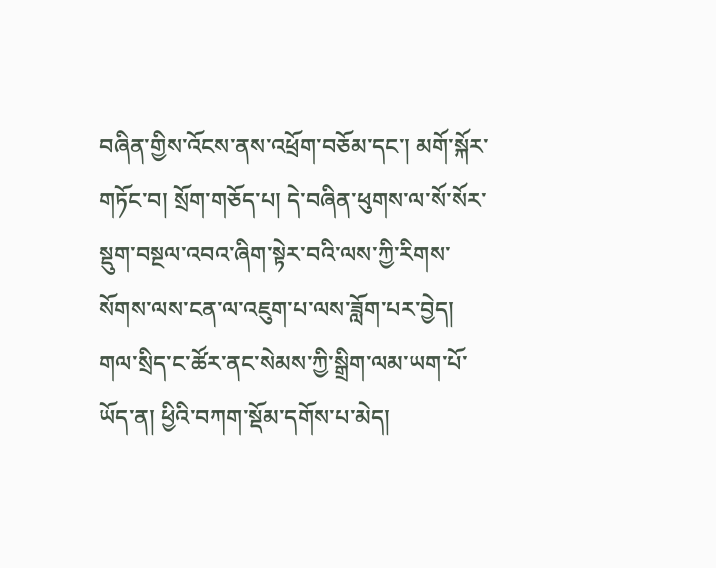བཞིན་གྱིས་འོངས་ནས་འཕྲོག་བཅོམ་དང་། མགོ་སྐོར་གཏོང་བ། སྲོག་གཅོད་པ། དེ་བཞིན་ཕུགས་ལ་སོ་སོར་སྡུག་བསྔལ་འབའ་ཞིག་སྟེར་བའི་ལས་ཀྱི་རིགས་སོགས་ལས་ངན་ལ་འཇུག་པ་ལས་ཟློག་པར་བྱེད།
གལ་སྲིད་ང་ཚོར་ནང་སེམས་ཀྱི་སྒྲིག་ལམ་ཡག་པོ་ཡོད་ན། ཕྱིའི་བཀག་སྡོམ་དགོས་པ་མེད།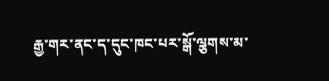རྒྱ་གར་ནང་ད་དུང་ཁང་པར་སྒོ་ལྕགས་མ་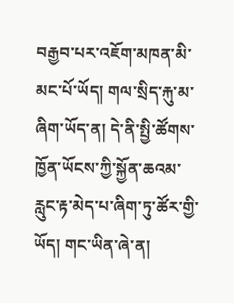བརྒྱབ་པར་འཇོག་མཁན་མི་མང་པོ་ཡོད། གལ་སྲིད་རྐུ་མ་ཞིག་ཡོད་ན། དེ་ནི་སྤྱི་ཚོགས་ཁྱོན་ཡོངས་ཀྱི་སྐྱོན་ཆའམ་རླུང་རྟ་མེད་པ་ཞིག་ཏུ་ཚོར་གྱི་ཡོད། གང་ཡིན་ཞེ་ན།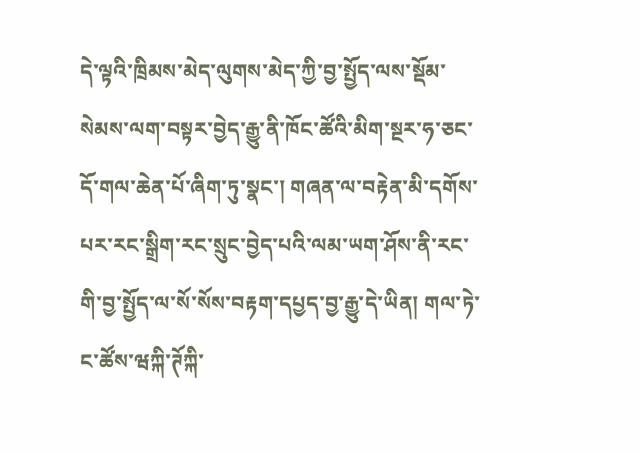དེ་ལྟའི་ཁྲིམས་མེད་ལུགས་མེད་ཀྱི་བྱ་སྤྱོད་ལས་སྡོམ་སེམས་ལག་བསྟར་བྱེད་རྒྱུ་ནི་ཁོང་ཚོའི་མིག་སྔར་ཧ་ཅང་དོ་གལ་ཆེན་པོ་ཞིག་ཏུ་སྣང་། གཞན་ལ་བརྟེན་མི་དགོས་པར་རང་སྒྲིག་རང་སྲུང་བྱེད་པའི་ལམ་ཡག་ཤོས་ནི་རང་གི་བྱ་སྤྱོད་ལ་སོ་སོས་བརྟག་དཔྱད་བྱ་རྒྱུ་དེ་ཡིན། གལ་ཏེ་ང་ཚོས་ཝཀྐི་ཊོཀྐི་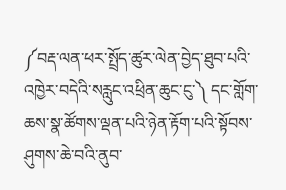༼བརྡ་ལན་ཕར་སྤྲོད་ཚུར་ལེན་བྱེད་ཐུབ་པའི་འཁྱེར་བདེའི་སརླུང་འཕྲིན་ཆུང་ངུ་༽ དང་གློག་ཆས་སྣ་ཚོགས་ལྡན་པའི་ཉེན་རྟོག་པའི་སྟོབས་ཤུགས་ཆེ་བའི་ནུབ་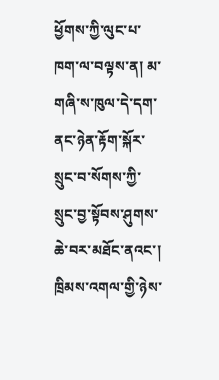ཕྱོགས་ཀྱི་ལུང་པ་ཁག་ལ་བལྟས་ན། མ་གཞི་ས་ཁུལ་དེ་དག་ནང་ཉེན་རྟོག་སྐོར་སྲུང་བ་སོགས་ཀྱི་སྲུང་བྱ་སྟོབས་ཤུགས་ཆེ་བར་མཐོང་ནའང་། ཁྲིམས་འགལ་གྱི་ཉེས་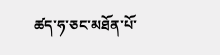ཚད་ཧ་ཅང་མཐོན་པོ་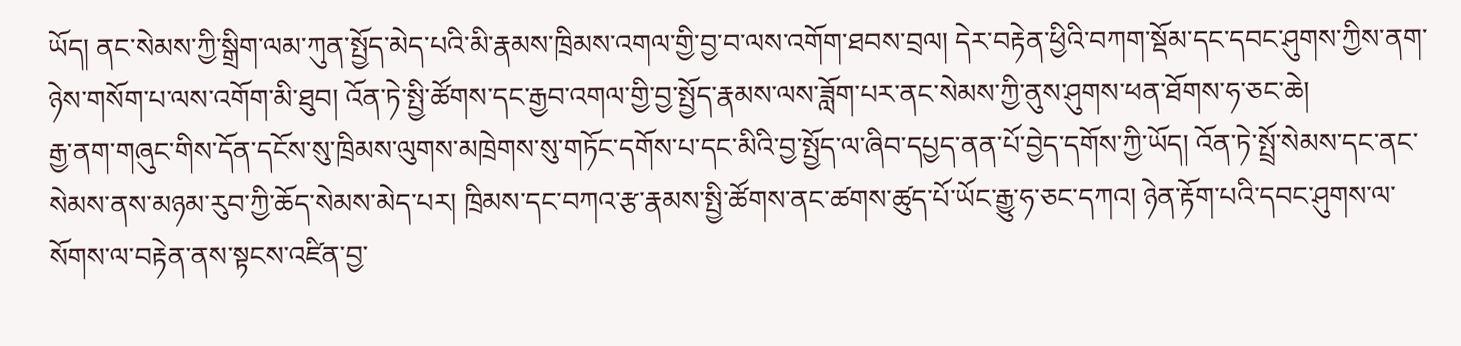ཡོད། ནང་སེམས་ཀྱི་སྒྲིག་ལམ་ཀུན་སྤྱོད་མེད་པའི་མི་རྣམས་ཁྲིམས་འགལ་གྱི་བྱ་བ་ལས་འགོག་ཐབས་བྲལ། དེར་བརྟེན་ཕྱིའི་བཀག་སྡོམ་དང་དབང་ཤུགས་ཀྱིས་ནག་ཉེས་གསོག་པ་ལས་འགོག་མི་ཐུབ། འོན་ཏེ་སྤྱི་ཚོགས་དང་རྒྱབ་འགལ་གྱི་བྱ་སྤྱོད་རྣམས་ལས་ཟློག་པར་ནང་སེམས་ཀྱི་ནུས་ཤུགས་ཕན་ཐོགས་ཧ་ཅང་ཆེ།
རྒྱ་ནག་གཞུང་གིས་དོན་དངོས་སུ་ཁྲིམས་ལུགས་མཁྲེགས་སུ་གཏོང་དགོས་པ་དང་མིའི་བྱ་སྤྱོད་ལ་ཞིབ་དཔྱད་ནན་པོ་བྱེད་དགོས་ཀྱི་ཡོད། འོན་ཏེ་སྤྲོ་སེམས་དང་ནང་སེམས་ནས་མཉམ་རུབ་ཀྱི་ཆོད་སེམས་མེད་པར། ཁྲིམས་དང་བཀའ་རྩ་རྣམས་སྤྱི་ཚོགས་ནང་ཚགས་ཚུད་པོ་ཡོང་རྒྱུ་ཧ་ཅང་དཀའ། ཉེན་རྟོག་པའི་དབང་ཤུགས་ལ་སོགས་ལ་བརྟེན་ནས་སྟངས་འཛིན་བྱ་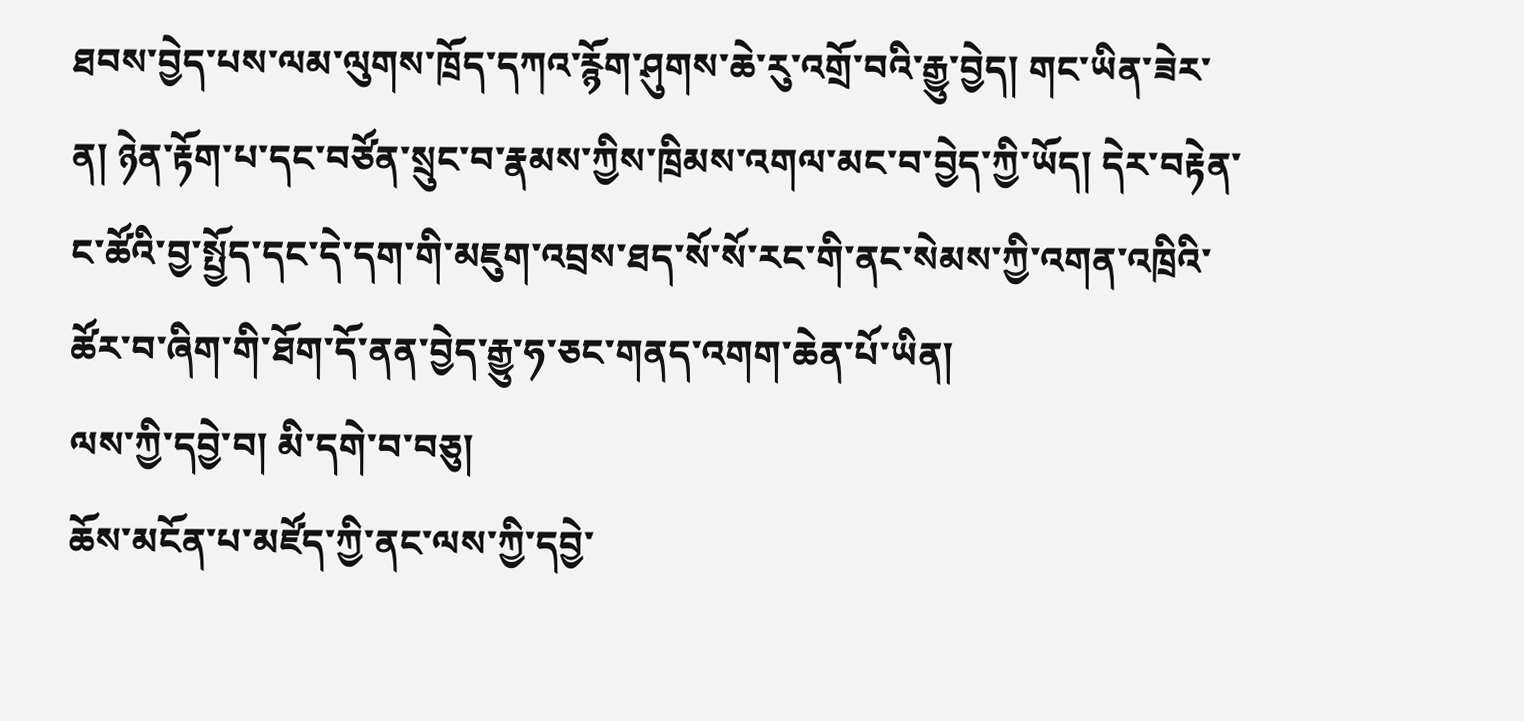ཐབས་བྱེད་པས་ལམ་ལུགས་ཁྲོད་དཀའ་རྙོག་ཤུགས་ཆེ་རུ་འགྲོ་བའི་རྒྱུ་བྱེད། གང་ཡིན་ཟེར་ན། ཉེན་རྟོག་པ་དང་བཙོན་སྲུང་བ་རྣམས་ཀྱིས་ཁྲིམས་འགལ་མང་བ་བྱེད་ཀྱི་ཡོད། དེར་བརྟེན་ང་ཚོའི་བྱ་སྤྱོད་དང་དེ་དག་གི་མཇུག་འབྲས་ཐད་སོ་སོ་རང་གི་ནང་སེམས་ཀྱི་འགན་འཁྲིའི་ཚོར་བ་ཞིག་གི་ཐོག་དོ་ནན་བྱེད་རྒྱུ་ཧ་ཅང་གནད་འགག་ཆེན་པོ་ཡིན།
ལས་ཀྱི་དབྱེ་བ། མི་དགེ་བ་བཅུ།
ཆོས་མངོན་པ་མཛོད་ཀྱི་ནང་ལས་ཀྱི་དབྱེ་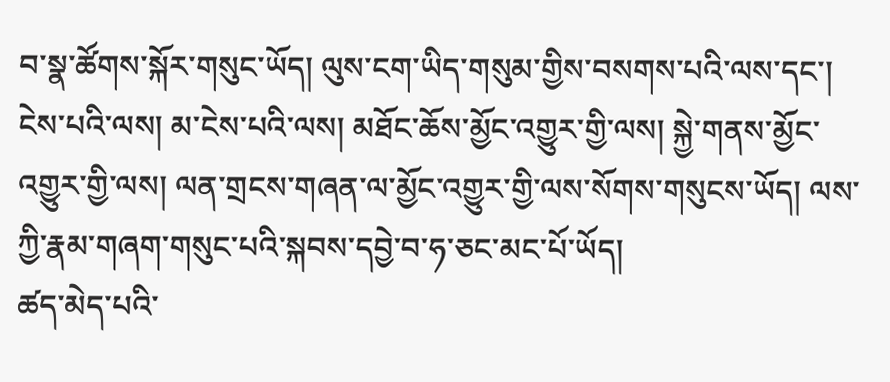བ་སྣ་ཚོགས་སྐོར་གསུང་ཡོད། ལུས་ངག་ཡིད་གསུམ་གྱིས་བསགས་པའི་ལས་དང་། ངེས་པའི་ལས། མ་ངེས་པའི་ལས། མཐོང་ཆོས་མྱོང་འགྱུར་གྱི་ལས། སྐྱེ་གནས་མྱོང་འགྱུར་གྱི་ལས། ལན་གྲངས་གཞན་ལ་མྱོང་འགྱུར་གྱི་ལས་སོགས་གསུངས་ཡོད། ལས་ཀྱི་རྣམ་གཞག་གསུང་པའི་སྐབས་དབྱེ་བ་ཧ་ཅང་མང་པོ་ཡོད།
ཚད་མེད་པའི་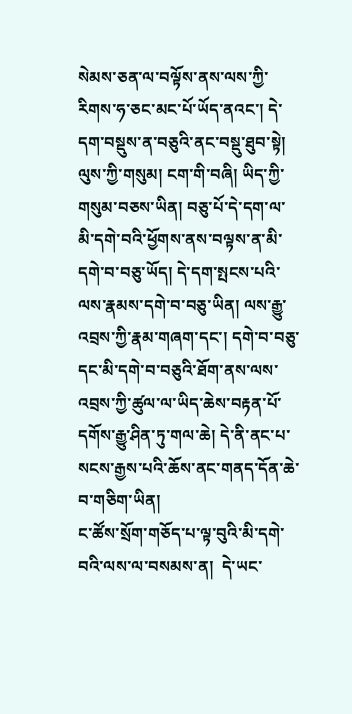སེམས་ཅན་ལ་བལྟོས་ནས་ལས་ཀྱི་རིགས་ཧ་ཅང་མང་པོ་ཡོད་ནའང་། དེ་དག་བསྡུས་ན་བཅུའི་ནང་བསྡུ་ཐུབ་སྟེ། ལུས་ཀྱི་གསུམ། ངག་གི་བཞི། ཡིད་ཀྱི་གསུམ་བཅས་ཡིན། བཅུ་པོ་དེ་དག་ལ་མི་དགེ་བའི་ཕྱོགས་ནས་བལྟས་ན་མི་དགེ་བ་བཅུ་ཡོད། དེ་དག་སྤངས་པའི་ལས་རྣམས་དགེ་བ་བཅུ་ཡིན། ལས་རྒྱུ་འབྲས་ཀྱི་རྣམ་གཞག་དང་། དགེ་བ་བཅུ་དང་མི་དགེ་བ་བཅུའི་ཐོག་ནས་ལས་འབྲས་ཀྱི་ཚུལ་ལ་ཡིད་ཆེས་བརྟན་པོ་དགོས་རྒྱུ་ཤིན་ཏུ་གལ་ཆེ། དེ་ནི་ནང་པ་སངས་རྒྱས་པའི་ཆོས་ནང་གནད་དོན་ཆེ་བ་གཅིག་ཡིན།
ང་ཚོས་སྲོག་གཅོད་པ་ལྟ་བུའི་མི་དགེ་བའི་ལས་ལ་བསམས་ན།  དེ་ཡང་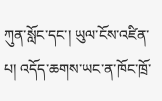ཀུན་སློང་དང་། ཡུལ་ངོས་འཛིན་པ། འདོད་ཆགས་ཡང་ན་ཁོང་ཁྲོ་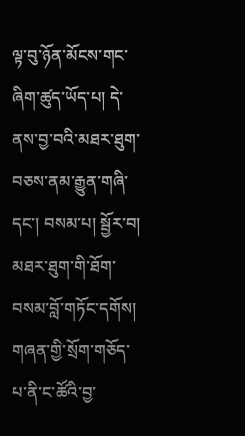ལྟ་བུ་ཉོན་མོངས་གང་ཞིག་ཚུད་ཡོད་པ། དེ་ནས་བྱ་བའི་མཐར་ཐུག་བཅས་ནམ་རྒྱུན་གཞི་དང་། བསམ་པ། སྦྱོར་བ། མཐར་ཐུག་གི་ཐོག་བསམ་བློ་གཏོང་དགོས། གཞན་གྱི་སྲོག་གཅོད་པ་ནི་ང་ཚོའི་བྱ་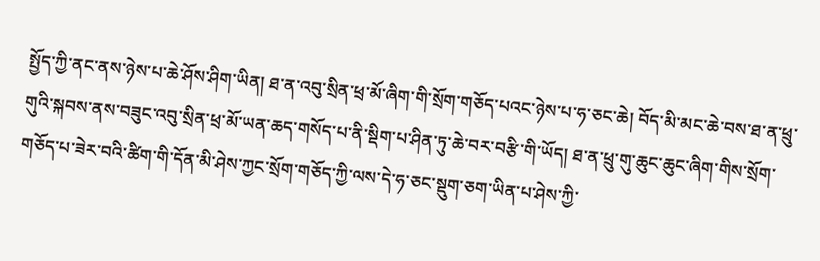སྤྱོད་ཀྱི་ནང་ནས་ཉེས་པ་ཆེ་ཤོས་ཤིག་ཡིན། ཐ་ན་འབུ་སྲིན་ཕྲ་མོ་ཞིག་གི་སྲོག་གཅོད་པའང་ཉེས་པ་ཧ་ཅང་ཆེ། བོད་མི་མང་ཆེ་བས་ཐ་ན་ཕྲུ་གུའི་སྐབས་ནས་བཟུང་འབུ་སྲིན་ཕྲ་མོ་ཡན་ཆད་གསོད་པ་ནི་སྡིག་པ་ཤིན་ཏུ་ཆེ་བར་བརྩི་གི་ཡོད། ཐ་ན་ཕྲུ་གུ་ཆུང་ཆུང་ཞིག་གིས་སྲོག་གཅོད་པ་ཟེར་བའི་ཚིག་གི་དོན་མི་ཤེས་ཀྱང་སྲོག་གཅོད་ཀྱི་ལས་དེ་ཧ་ཅང་སྡུག་ཅག་ཡིན་པ་ཤེས་ཀྱི་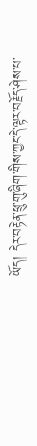ཡོད། དེར་བརྟེན་ཕྲུ་གུ་ཞིག་གིས་ཀྱང་དེ་ལྟར་བརྗོད་ཤེས་པ་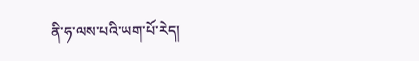ནི་ཧ་ལས་པའི་ཡག་པོ་རེད།